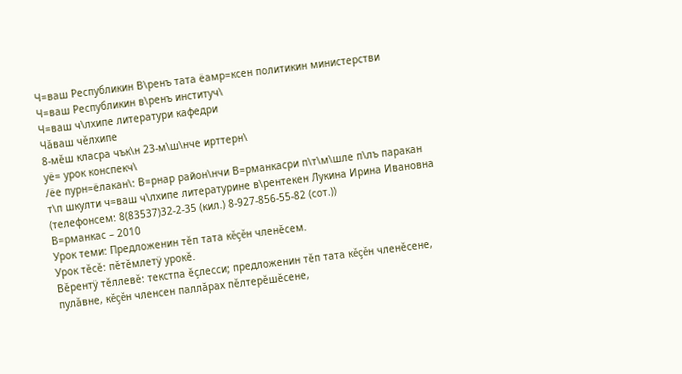Ч=ваш Республикин В\ренъ тата ёамр=ксен политикин министерстви
Ч=ваш Республикин в\ренъ институч\
Ч=ваш ч\лхипе литератури кафедри
Чăваш чĕлхипе
8-мĕш класра чък\н 23-м\ш\нче ирттерн\
уё= урок конспекч\
/ёе пурн=ёлакан\: В=рнар район\нчи В=рманкасри п\т\м\шле п\лъ паракан т\п шкулти ч=ваш ч\лхипе литературине в\рентекен Лукина Ирина Ивановна (телефонсем: 8(83537)32-2-35 (кил.) 8-927-856-55-82 (сот.))
В=рманкас – 2010
Урок теми: Предложенин тĕп тата кĕçĕн членĕсем.
Урок тĕсĕ: пĕтĕмлетÿ урокĕ.
Вĕрентÿ тĕллевĕ: текстпа ĕçлесси; предложенин тĕп тата кĕçĕн членĕсене, пулăвне, кĕçĕн членсен паллăрах пĕлтерĕшĕсене,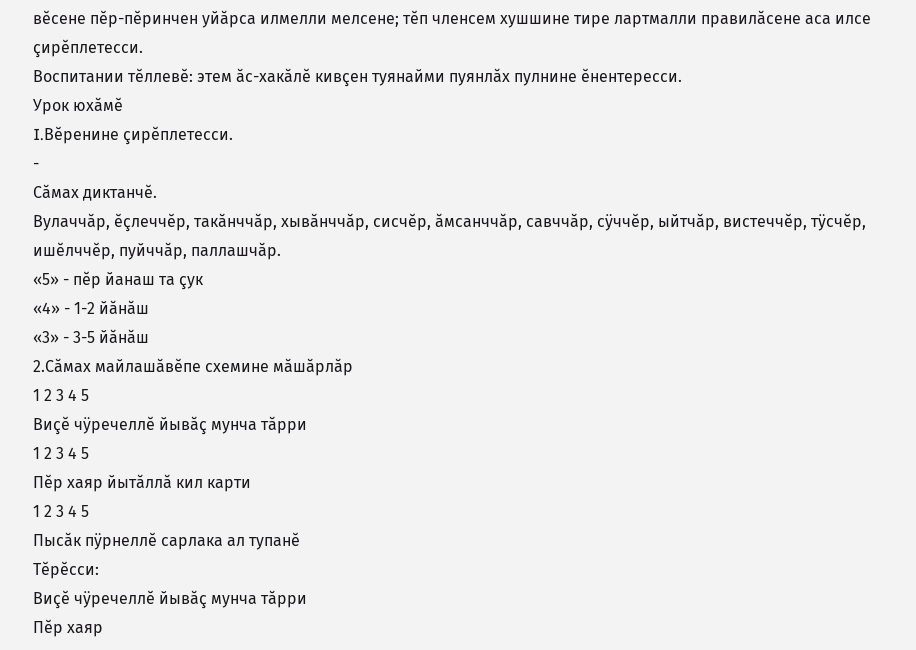вĕсене пĕр-пĕринчен уйăрса илмелли мелсене; тĕп членсем хушшине тире лартмалли правилăсене аса илсе çирĕплетесси.
Воспитании тĕллевĕ: этем ăс-хакăлĕ кивçен туянайми пуянлăх пулнине ĕнентересси.
Урок юхăмĕ
I.Вĕренине çирĕплетесси.
-
Сăмах диктанчĕ.
Вулаччăр, ĕçлеччĕр, такăнччăр, хывăнччăр, сисчĕр, ăмсанччăр, савччăр, сÿччĕр, ыйтчăр, вистеччĕр, тÿсчĕр, ишĕлччĕр, пуйччăр, паллашчăр.
«5» - пĕр йанаш та çук
«4» - 1-2 йăнăш
«3» - 3-5 йăнăш
2.Сăмах майлашăвĕпе схемине мăшăрлăр
1 2 3 4 5
Виçĕ чÿречеллĕ йывăç мунча тăрри
1 2 3 4 5
Пĕр хаяр йытăллă кил карти
1 2 3 4 5
Пысăк пÿрнеллĕ сарлака ал тупанĕ
Тĕрĕсси:
Виçĕ чÿречеллĕ йывăç мунча тăрри
Пĕр хаяр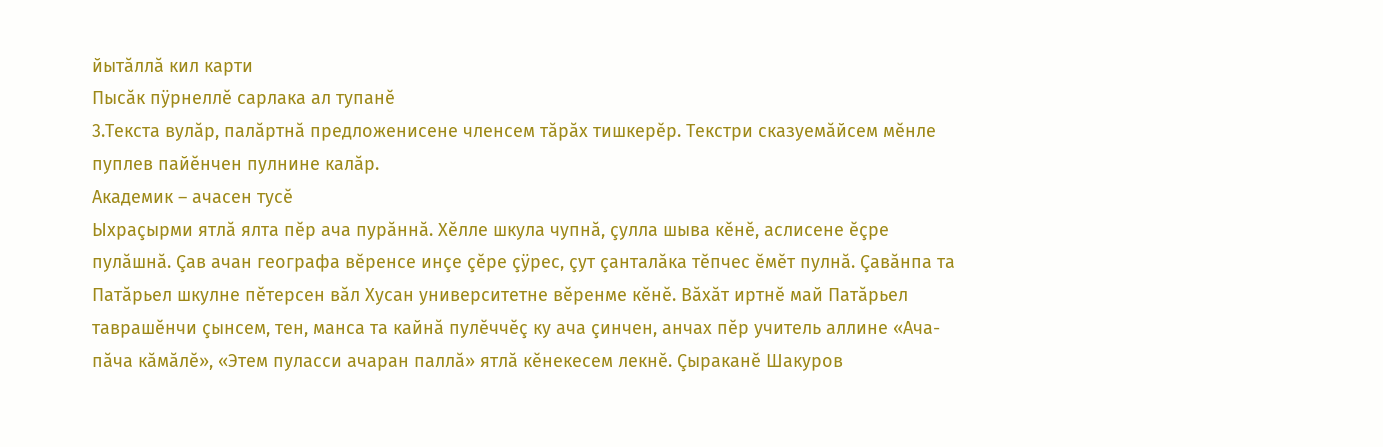йытăллă кил карти
Пысăк пÿрнеллĕ сарлака ал тупанĕ
3.Текста вулăр, палăртнă предложенисене членсем тăрăх тишкерĕр. Текстри сказуемăйсем мĕнле пуплев пайĕнчен пулнине калăр.
Академик – ачасен тусĕ
Ыхраçырми ятлă ялта пĕр ача пурăннă. Хĕлле шкула чупнă, çулла шыва кĕнĕ, аслисене ĕçре пулăшнă. Çав ачан географа вĕренсе инçе çĕре çÿрес, çут çанталăка тĕпчес ĕмĕт пулнă. Çавăнпа та Патăрьел шкулне пĕтерсен вăл Хусан университетне вĕренме кĕнĕ. Вăхăт иртнĕ май Патăрьел таврашĕнчи çынсем, тен, манса та кайнă пулĕччĕç ку ача çинчен, анчах пĕр учитель аллине «Ача-пăча кăмăлĕ», «Этем пуласси ачаран паллă» ятлă кĕнекесем лекнĕ. Çыраканĕ Шакуров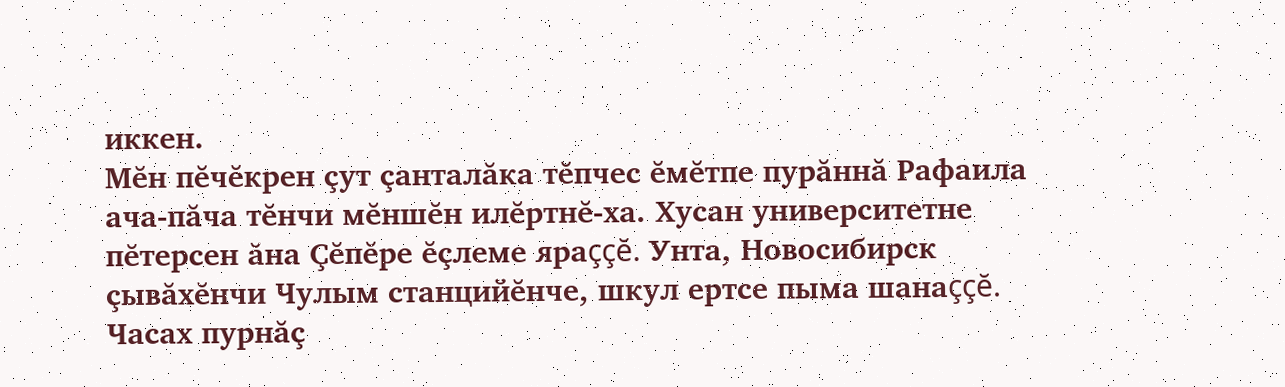иккен.
Мĕн пĕчĕкрен çут çанталăка тĕпчес ĕмĕтпе пурăннă Рафаила ача-пăча тĕнчи мĕншĕн илĕртнĕ-ха. Хусан университетне пĕтерсен ăна Çĕпĕре ĕçлеме яраççĕ. Унта, Новосибирск çывăхĕнчи Чулым станцийĕнче, шкул ертсе пыма шанаççĕ. Часах пурнăç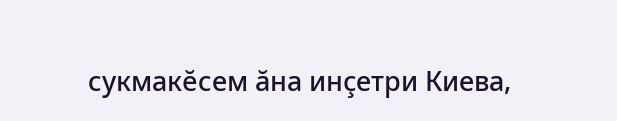сукмакĕсем ăна инçетри Киева,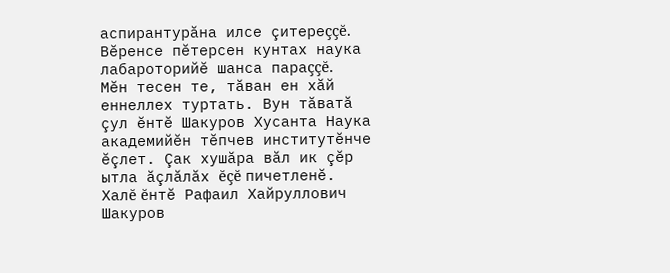аспирантурăна илсе çитереççĕ. Вĕренсе пĕтерсен кунтах наука лабароторийĕ шанса параççĕ.
Мĕн тесен те, тăван ен хăй еннеллех туртать. Вун тăватă çул ĕнтĕ Шакуров Хусанта Наука академийĕн тĕпчев институтĕнче ĕçлет. Çак хушăра вăл ик çĕр ытла ăçлăлăх ĕçĕ пичетленĕ.
Халĕ ĕнтĕ Рафаил Хайруллович Шакуров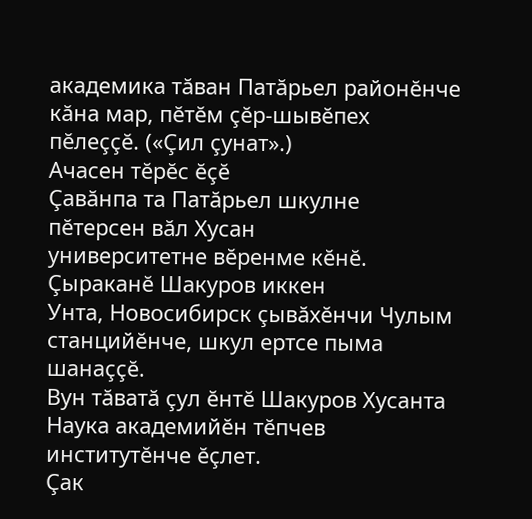академика тăван Патăрьел районĕнче кăна мар, пĕтĕм çĕр-шывĕпех пĕлеççĕ. («Çил çунат».)
Ачасен тĕрĕс ĕçĕ
Çавăнпа та Патăрьел шкулне пĕтерсен вăл Хусан
университетне вĕренме кĕнĕ.
Çыраканĕ Шакуров иккен
Унта, Новосибирск çывăхĕнчи Чулым станцийĕнче, шкул ертсе пыма шанаççĕ.
Вун тăватă çул ĕнтĕ Шакуров Хусанта Наука академийĕн тĕпчев институтĕнче ĕçлет.
Çак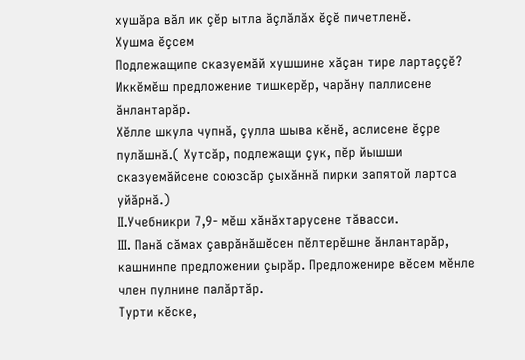хушăра вăл ик çĕр ытла ăçлăлăх ĕçĕ пичетленĕ.
Хушма ĕçсем
Подлежащипе сказуемăй хушшине хăçан тире лартаççĕ?
Иккĕмĕш предложение тишкерĕр, чарăну паллисене ăнлантарăр.
Хĕлле шкула чупнă, çулла шыва кĕнĕ, аслисене ĕçре пулăшнă.( Хутсăр, подлежащи çук, пĕр йышши сказуемăйсене союзсăр çыхăннă пирки запятой лартса уйăрнă.)
II.Учебникри 7,9- мĕш хăнăхтарусене тăвасси.
III. Панă сăмах çаврăнăшĕсен пĕлтерĕшне ăнлантарăр, кашнинпе предложении çырăр. Предложенире вĕсем мĕнле член пулнине палăртăр.
Турти кĕске,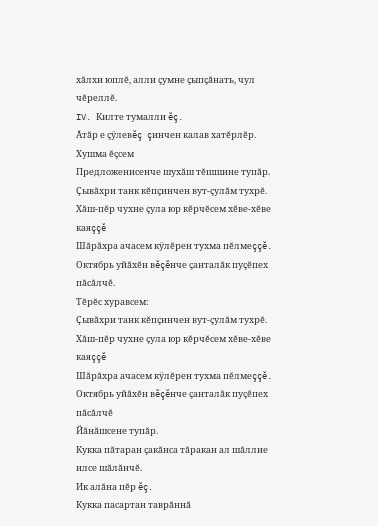хăлхи юплĕ, алли çумне çыпçăнать, чул чĕреллĕ.
IV. Килте тумалли ĕç.
Ăтăр е çÿлевĕç çинчен калав хатĕрлĕр.
Хушма ĕçсем
Предложенисенче шухăш тĕшшине тупăр.
Çывăхри танк кĕпçинчен вут-çулăм тухрĕ.
Хăш-пĕр чухне çула юр кĕрчĕсем хĕве-хĕве каяççĕ
Шăрăхра ачасем кÿлĕрен тухма пĕлмеççĕ.
Октябрь уйăхĕн вĕçĕнче çанталăк пуçĕпех пăсăлчĕ.
Тĕрĕс хуравсем:
Çывăхри танк кĕпçинчен вут-çулăм тухрĕ.
Хăш-пĕр чухне çула юр кĕрчĕсем хĕве-хĕве каяççĕ
Шăрăхра ачасем кÿлĕрен тухма пĕлмеççĕ.
Октябрь уйăхĕн вĕçĕнче çанталăк пуçĕпех пăсăлчĕ
Йăнăшсене тупăр.
Кукка пăтаран çакăнса тăракан ал шăллие илсе шăлăнчĕ.
Ик алăна пĕр ĕç.
Кукка пасартан таврăннă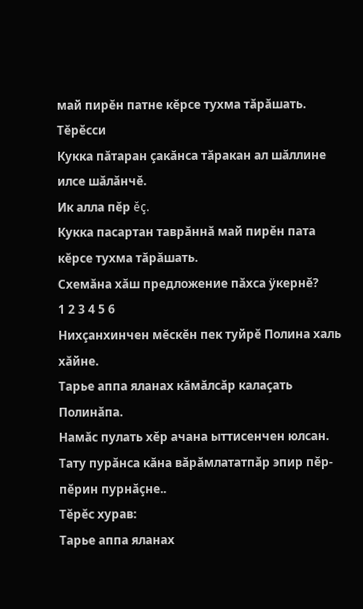май пирĕн патне кĕрсе тухма тăрăшать.
Тĕрĕсси
Кукка пăтаран çакăнса тăракан ал шăллине илсе шăлăнчĕ.
Ик алла пĕр ĕç.
Кукка пасартан таврăннă май пирĕн пата кĕрсе тухма тăрăшать.
Схемăна хăш предложение пăхса ÿкернĕ?
1 2 3 4 5 6
Нихçанхинчен мĕскĕн пек туйрĕ Полина халь хăйне.
Тарье аппа яланах кăмăлсăр калаçать Полинăпа.
Намăс пулать хĕр ачана ыттисенчен юлсан.
Тату пурăнса кăна вăрăмлататпăр эпир пĕр-пĕрин пурнăçне..
Тĕрĕс хурав:
Тарье аппа яланах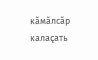кăмăлсăр калаçать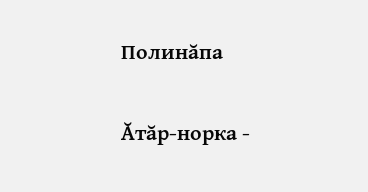Полинăпа

Ăтăр-норка -